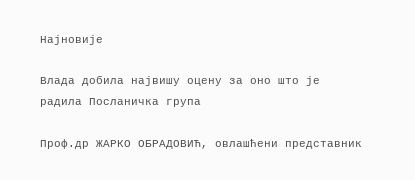Најновије

Влада добила највишу оцену за оно што је радила Посланичка група

Проф.др ЖАРКО ОБРАДОВИЋ, овлашћени представник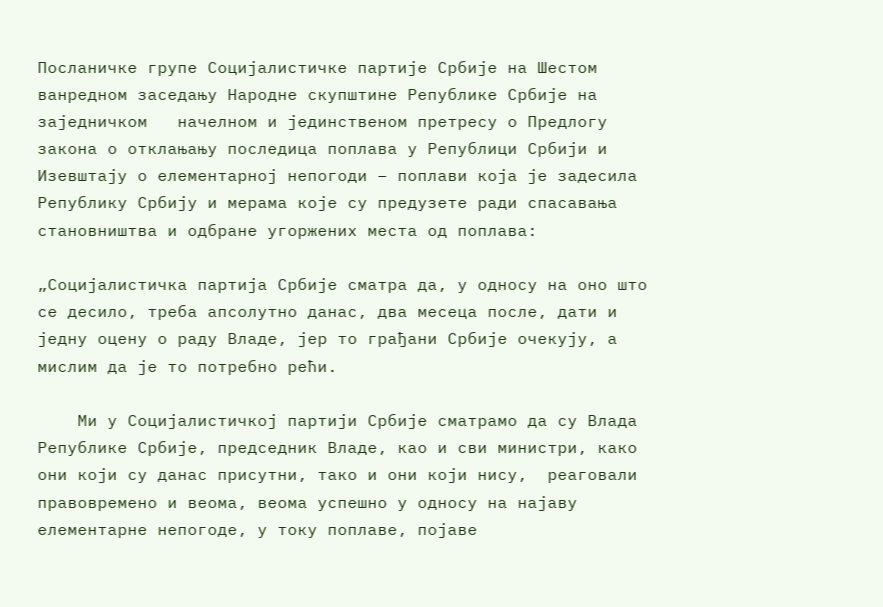Посланичке групе Социјалистичке партије Србије на Шестом ванредном заседању Народне скупштине Републике Србије на заједничком   начелном и јединственом претресу о Предлогу закона о отклањању последица поплава у Републици Србији и Изевштају о елементарној непогоди – поплави која је задесила Републику Србију и мерама које су предузете ради спасавања становништва и одбране угоржених места од поплава:

„Социјалистичка партија Србије сматра да, у односу на оно што се десило, треба апсолутно данас, два месеца после, дати и једну оцену о раду Владе, јер то грађани Србије очекују, а мислим да је то потребно рећи.

    Ми у Социјалистичкој партији Србије сматрамо да су Влада Републике Србије, председник Владе, као и сви министри, како они који су данас присутни, тако и они који нису,  реаговали правовремено и веома, веома успешно у односу на најаву елементарне непогоде, у току поплаве, појаве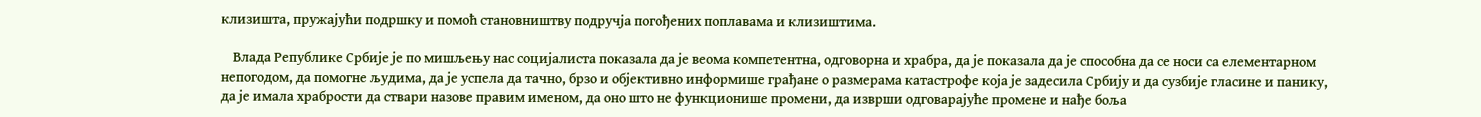клизишта, пружајући подршку и помоћ становништву подручја погођених поплавама и клизиштима.

    Влада Републике Србије је по мишљењу нас социјалиста показала да је веома компетентна, одговорна и храбра, да је показала да је способна да се носи са елементарном непогодом, да помогне људима, да је успела да тачно, брзо и објективно информише грађане о размерама катастрофе која је задесила Србију и да сузбије гласине и панику, да је имала храбрости да ствари назове правим именом, да оно што не функционише промени, да изврши одговарајуће промене и нађе боља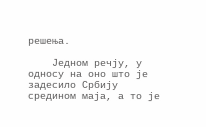решења.

    Једном речју, у односу на оно што је задесило Србију средином маја, а то је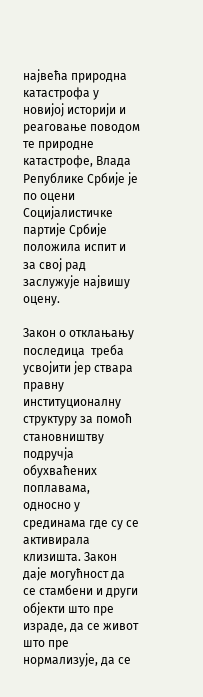највећа природна катастрофа у новијој историји и реаговање поводом те природне катастрофе, Влада Републике Србије је по оцени  Социјалистичке партије Србије положила испит и за свој рад заслужује највишу оцену.

Закон о отклањању последица  треба усвојити јер ствара правну институционалну структуру за помоћ становништву подручја обухваћених поплавама, односно у срединама где су се активирала клизишта. Закон даје могућност да се стамбени и други објекти што пре израде, да се живот што пре нормализује, да се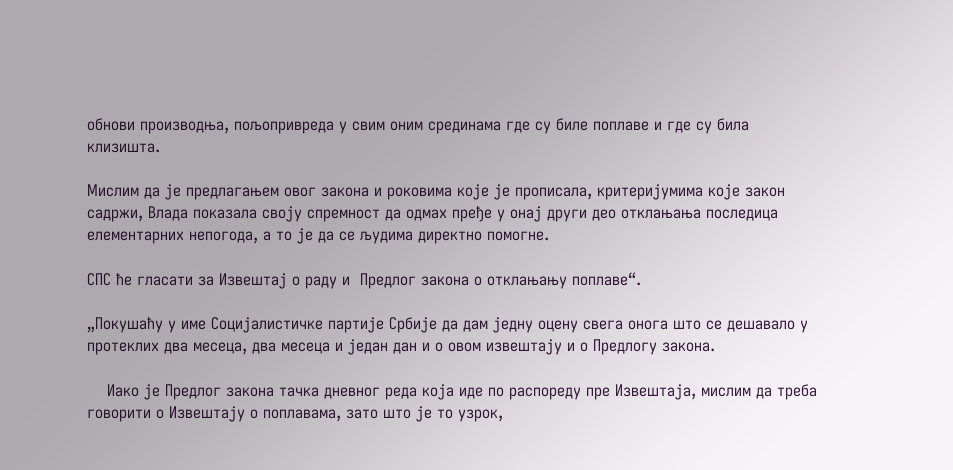обнови производња, пољопривреда у свим оним срединама где су биле поплаве и где су била клизишта.

Мислим да је предлагањем овог закона и роковима које је прописала, критеријумима које закон садржи, Влада показала своју спремност да одмах пређе у онај други део отклањања последица елементарних непогода, а то је да се људима директно помогне.

СПС ће гласати за Извештај о раду и  Предлог закона о отклањању поплаве“.

„Покушаћу у име Социјалистичке партије Србије да дам једну оцену свега онога што се дешавало у протеклих два месеца, два месеца и један дан и о овом извештају и о Предлогу закона.

    Иако је Предлог закона тачка дневног реда која иде по распореду пре Извештаја, мислим да треба говорити о Извештају о поплавама, зато што је то узрок,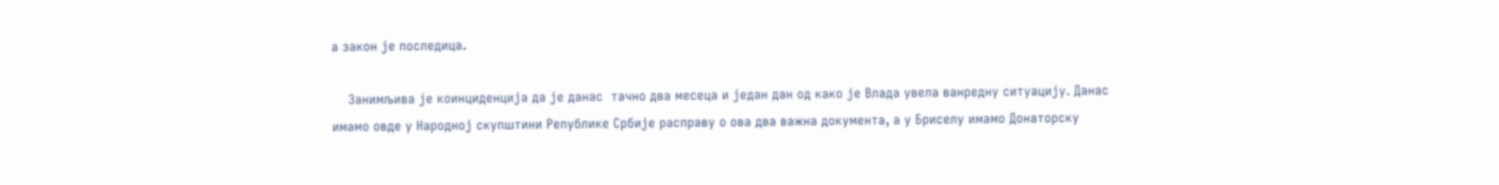а закон је последица.

    Занимљива је коинциденција да је данас  тачно два месеца и један дан од како је Влада увела ванредну ситуацију. Данас имамо овде у Народној скупштини Републике Србије расправу о ова два важна документа, а у Бриселу имамо Донаторску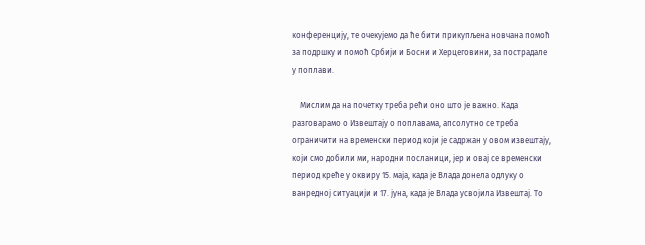конференцију, те очекујемо да ће бити прикупљена новчана помоћ за подршку и помоћ Србији и Босни и Херцеговини, за пострадале у поплави.

    Мислим да на почетку треба рећи оно што је важно. Када разговарамо о Извештају о поплавама, апсолутно се треба ограничити на временски период који је садржан у овом извештају, који смо добили ми, народни посланици, јер и овај се временски период креће у оквиру 15. маја, када је Влада донела одлуку о ванредној ситуацији и 17. јуна, када је Влада усвојила Извештај. То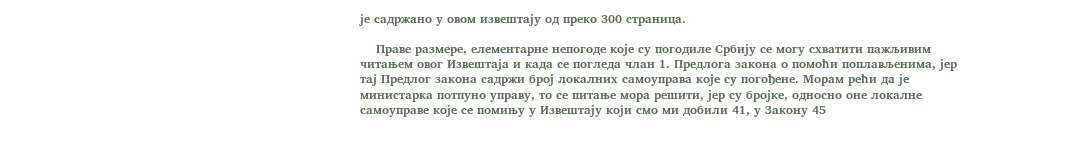је садржано у овом извештају од преко 300 страница.

    Праве размере, елементарне непогоде које су погодиле Србију се могу схватити пажљивим читањем овог Извештаја и када се погледа члан 1. Предлога закона о помоћи поплављенима, јер тај Предлог закона садржи број локалних самоуправа које су погођене. Морам рећи да је министарка потпуно управу, то се питање мора решити, јер су бројке, односно оне локалне самоуправе које се помињу у Извештају који смо ми добили 41, у Закону 45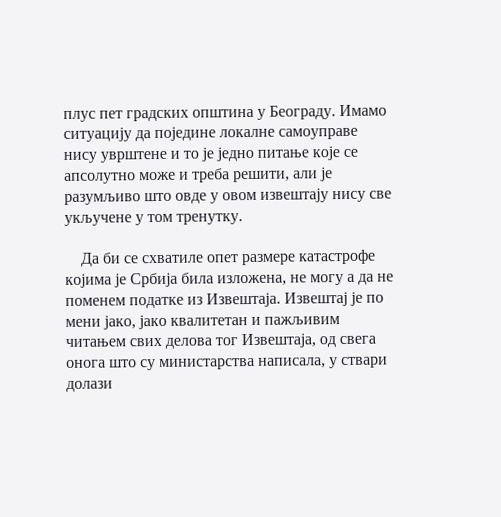плус пет градских општина у Београду. Имамо ситуацију да поједине локалне самоуправе нису уврштене и то је једно питање које се апсолутно може и треба решити, али је разумљиво што овде у овом извештају нису све укључене у том тренутку.

    Да би се схватиле опет размере катастрофе којима је Србија била изложена, не могу а да не поменем податке из Извештаја. Извештај је по мени јако, јако квалитетан и пажљивим читањем свих делова тог Извештаја, од свега онога што су министарства написала, у ствари долази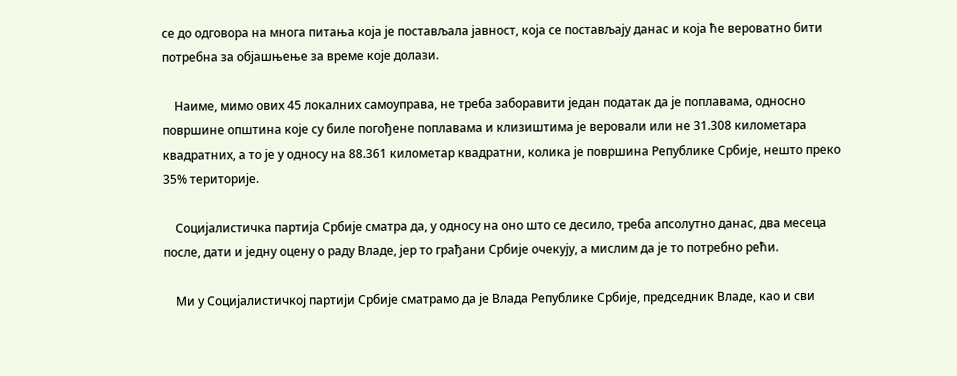се до одговора на многа питања која је постављала јавност, која се постављају данас и која ће вероватно бити потребна за објашњење за време које долази.

    Наиме, мимо ових 45 локалних самоуправа, не треба заборавити један податак да је поплавама, односно површине општина које су биле погођене поплавама и клизиштима је веровали или не 31.308 километара квадратних, а то је у односу на 88.361 километар квадратни, колика је површина Републике Србије, нешто преко 35% територије.

    Социјалистичка партија Србије сматра да, у односу на оно што се десило, треба апсолутно данас, два месеца после, дати и једну оцену о раду Владе, јер то грађани Србије очекују, а мислим да је то потребно рећи.

    Ми у Социјалистичкој партији Србије сматрамо да је Влада Републике Србије, председник Владе, као и сви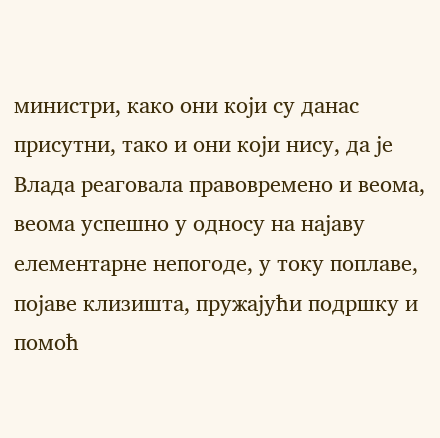министри, како они који су данас присутни, тако и они који нису, да је Влада реаговала правовремено и веома, веома успешно у односу на најаву елементарне непогоде, у току поплаве, појаве клизишта, пружајући подршку и помоћ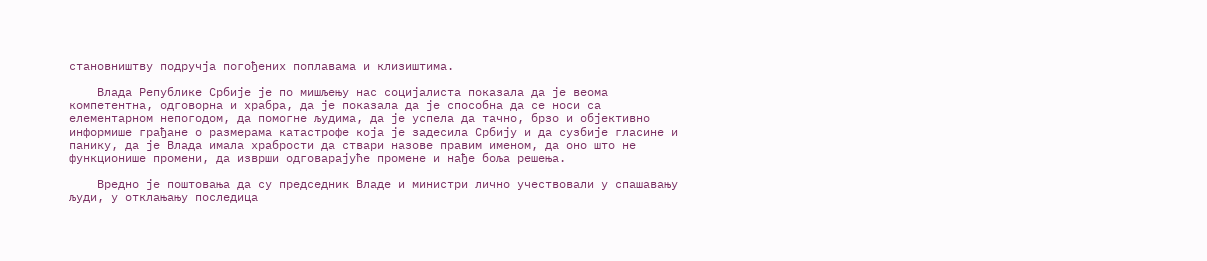становништву подручја погођених поплавама и клизиштима.

    Влада Републике Србије је по мишљењу нас социјалиста показала да је веома компетентна, одговорна и храбра, да је показала да је способна да се носи са елементарном непогодом, да помогне људима, да је успела да тачно, брзо и објективно информише грађане о размерама катастрофе која је задесила Србију и да сузбије гласине и панику, да је Влада имала храбрости да ствари назове правим именом, да оно што не функционише промени, да изврши одговарајуће промене и нађе боља решења.

    Вредно је поштовања да су председник Владе и министри лично учествовали у спашавању људи, у отклањању последица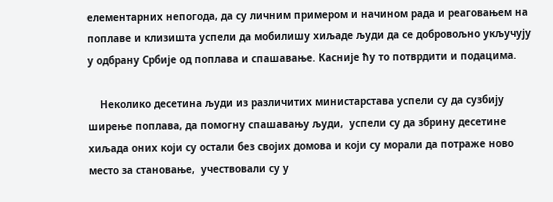елементарних непогода, да су личним примером и начином рада и реаговањем на поплаве и клизишта успели да мобилишу хиљаде људи да се добровољно укључују у одбрану Србије од поплава и спашавање. Касније ћу то потврдити и подацима.

    Неколико десетина људи из различитих министарстава успели су да сузбију ширење поплава, да помогну спашавању људи,  успели су да збрину десетине хиљада оних који су остали без својих домова и који су морали да потраже ново место за становање,  учествовали су у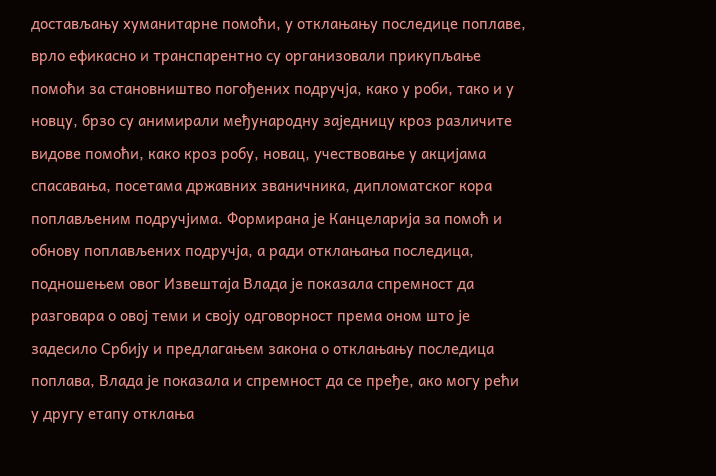достављању хуманитарне помоћи, у отклањању последице поплаве, врло ефикасно и транспарентно су организовали прикупљање помоћи за становништво погођених подручја, како у роби, тако и у новцу, брзо су анимирали међународну заједницу кроз различите видове помоћи, како кроз робу, новац, учествовање у акцијама спасавања, посетама државних званичника, дипломатског кора поплављеним подручјима. Формирана је Канцеларија за помоћ и обнову поплављених подручја, а ради отклањања последица, подношењем овог Извештаја Влада је показала спремност да разговара о овој теми и своју одговорност према оном што је задесило Србију и предлагањем закона о отклањању последица поплава, Влада је показала и спремност да се пређе, ако могу рећи у другу етапу отклања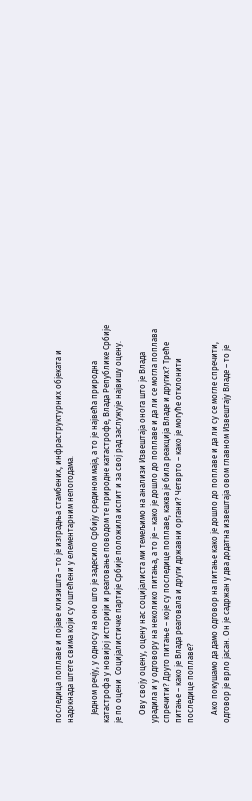последица поплаве и појаве клизишта – то је изградња стамбених, инфраструктурних објеката и надокнада штете свима који су оштећени у елементарним непогодама.

    Једном речју, у односу на оно што је задесило Србију средином маја, а то је највећа природна катастрофа у новијој историји и реаговање поводом те природне катастрофе, Влада Републике Србије је по оцени  Социјалистичке партије Србије положила испит и за свој рад заслужује највишу оцену.

    Ову своју оцену, оцену нас социјалиста ми темељимо на анализи Извештаја онога што је Влада урадила и у одговору на неколико питања, а то је – како је дошло до поплаве и да ли се могла поплава спречити? Друго питање – које су последице поплаве, каква је била реакција Владе и других? Треће питање – како је Влада реаговала и други државни органи? Четврто – како је могуће отклонити последице поплаве?

    Ако покушамо да дамо одговор на питање како је дошло до поплаве и да ли су се могле спречити, одговор је врло јасан. Он је садржан у два додатна извештаја овом главном Извештају Владе – то је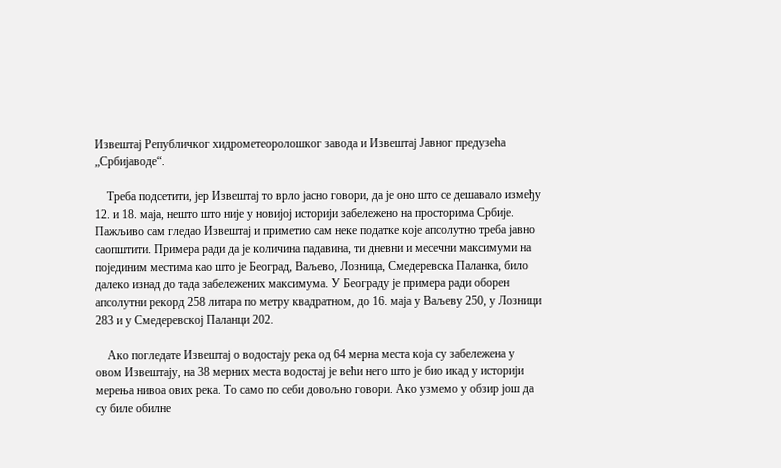Извештај Републичког хидрометеоролошког завода и Извештај Јавног предузећа „Србијаводе“.

    Треба подсетити, јер Извештај то врло јасно говори, да је оно што се дешавало између 12. и 18. маја, нешто што није у новијој историји забележено на просторима Србије. Пажљиво сам гледао Извештај и приметио сам неке податке које апсолутно треба јавно саопштити. Примера ради да је количина падавина, ти дневни и месечни максимуми на појединим местима као што је Београд, Ваљево, Лозница, Смедеревска Паланка, било далеко изнад до тада забележених максимума. У Београду је примера ради оборен апсолутни рекорд 258 литара по метру квадратном, до 16. маја у Ваљеву 250, у Лозници 283 и у Смедеревској Паланци 202.

    Ако погледате Извештај о водостају река од 64 мерна места која су забележена у овом Извештају, на 38 мерних места водостај је већи него што је био икад у историји мерења нивоа ових река. То само по себи довољно говори. Ако узмемо у обзир још да су биле обилне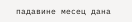падавине месец дана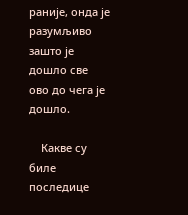раније, онда је разумљиво зашто је дошло све ово до чега је дошло.

    Какве су биле последице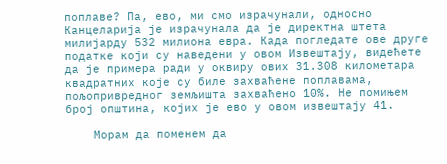поплаве? Па, ево, ми смо израчунали, односно Канцеларија је израчунала да је директна штета милијарду 532 милиона евра. Када погледате ове друге податке који су наведени у овом Извештају, видећете да је примера ради у оквиру ових 31.308 километара квадратних које су биле захваћене поплавама, пољопривредног земљишта захваћено 10%. Не помињем број општина, којих је ево у овом извештају 41.

    Морам да поменем да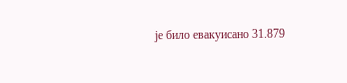је било евакуисано 31.879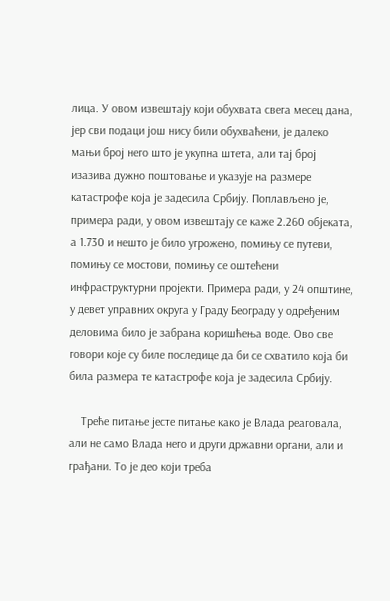лица. У овом извештају који обухвата свега месец дана, јер сви подаци још нису били обухваћени, је далеко мањи број него што је укупна штета, али тај број изазива дужно поштовање и указује на размере катастрофе која је задесила Србију. Поплављено је, примера ради, у овом извештају се каже 2.260 објеката, а 1.730 и нешто је било угрожено, помињу се путеви, помињу се мостови, помињу се оштећени инфраструктурни пројекти. Примера ради, у 24 општине, у девет управних округа у Граду Београду у одређеним деловима било је забрана коришћења воде. Ово све говори које су биле последице да би се схватило која би била размера те катастрофе која је задесила Србију.

    Треће питање јесте питање како је Влада реаговала, али не само Влада него и други државни органи, али и грађани. То је део који треба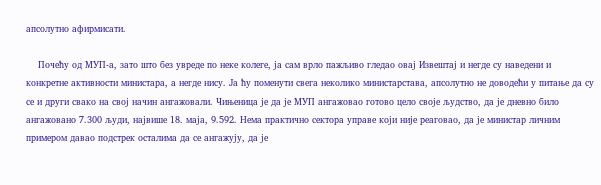апсолутно афирмисати.

    Почећу од МУП-а, зато што без увреде по неке колеге, ја сам врло пажљиво гледао овај Извештај и негде су наведени и конкретне активности министара, а негде нису. Ја ћу поменути свега неколико министарстава, апсолутно не доводећи у питање да су се и други свако на свој начин ангажовали. Чињеница је да је МУП ангажовао готово цело своје људство, да је дневно било ангажовано 7.300 људи, највише 18. маја, 9.592. Нема практично сектора управе који није реаговао, да је министар личним примером давао подстрек осталима да се ангажују, да је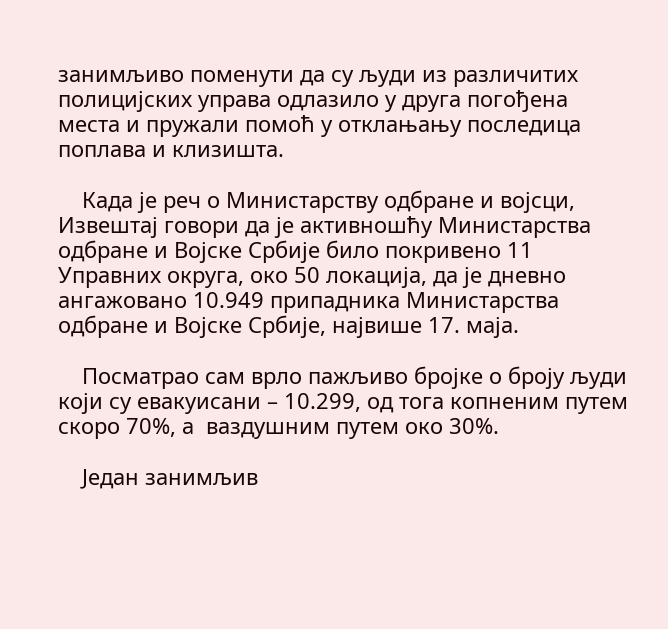занимљиво поменути да су људи из различитих полицијских управа одлазило у друга погођена места и пружали помоћ у отклањању последица поплава и клизишта.

    Када је реч о Министарству одбране и војсци, Извештај говори да је активношћу Министарства одбране и Војске Србије било покривено 11 Управних округа, око 50 локација, да је дневно ангажовано 10.949 припадника Министарства одбране и Војске Србије, највише 17. маја.

    Посматрао сам врло пажљиво бројке о броју људи који су евакуисани – 10.299, од тога копненим путем скоро 70%, а  ваздушним путем око 30%.

    Један занимљив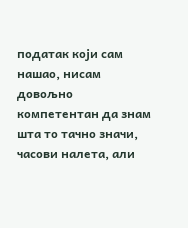податак који сам нашао, нисам довољно компетентан да знам шта то тачно значи, часови налета, али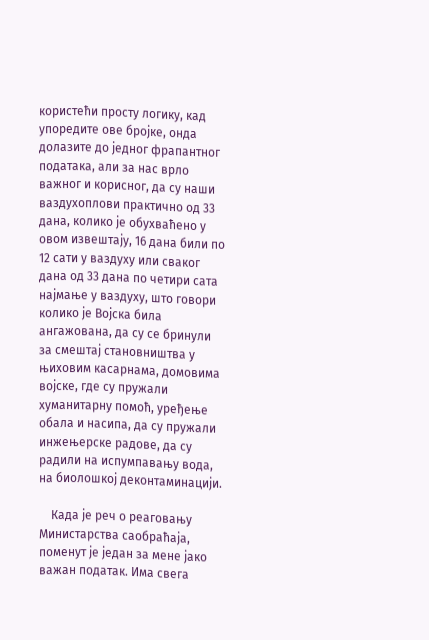користећи просту логику, кад упоредите ове бројке, онда долазите до једног фрапантног података, али за нас врло важног и корисног, да су наши ваздухоплови практично од 33 дана, колико је обухваћено у овом извештају, 16 дана били по 12 сати у ваздуху или сваког дана од 33 дана по четири сата најмање у ваздуху, што говори колико је Војска била ангажована, да су се бринули за смештај становништва у њиховим касарнама, домовима војске, где су пружали хуманитарну помоћ, уређење обала и насипа, да су пружали инжењерске радове, да су радили на испумпавању вода, на биолошкој деконтаминацији.

    Када је реч о реаговању Министарства саобраћаја, поменут је један за мене јако важан податак. Има свега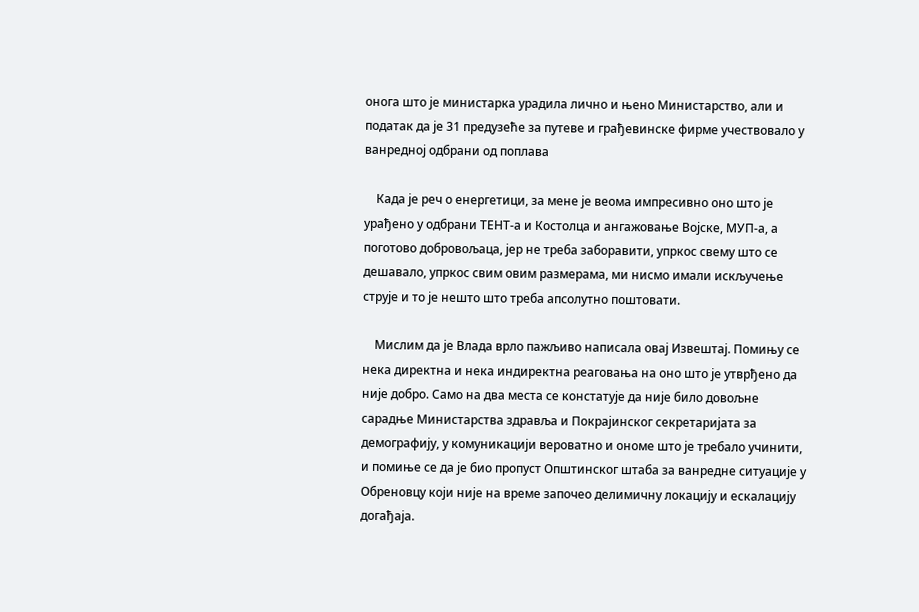онога што је министарка урадила лично и њено Министарство, али и податак да је 31 предузеће за путеве и грађевинске фирме учествовало у ванредној одбрани од поплава

    Када је реч о енергетици, за мене је веома импресивно оно што је урађено у одбрани ТЕНТ-а и Костолца и ангажовање Војске, МУП-а, а поготово добровољаца, јер не треба заборавити, упркос свему што се дешавало, упркос свим овим размерама, ми нисмо имали искључење струје и то је нешто што треба апсолутно поштовати.

    Мислим да је Влада врло пажљиво написала овај Извештај. Помињу се нека директна и нека индиректна реаговања на оно што је утврђено да није добро. Само на два места се констатује да није било довољне сарадње Министарства здравља и Покрајинског секретаријата за демографију, у комуникацији вероватно и ономе што је требало учинити, и помиње се да је био пропуст Општинског штаба за ванредне ситуације у Обреновцу који није на време започео делимичну локацију и ескалацију догађаја.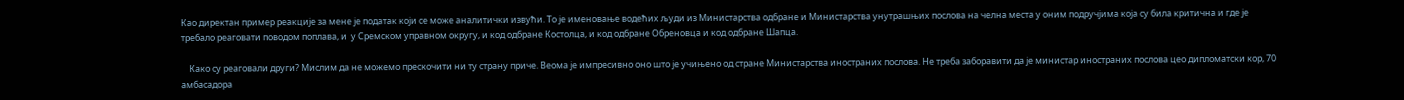Као директан пример реакције за мене је податак који се може аналитички извући. То је именовање водећих људи из Министарства одбране и Министарства унутрашњих послова на челна места у оним подручјима која су била критична и где је требало реаговати поводом поплава, и  у Сремском управном округу, и код одбране Костолца, и код одбране Обреновца и код одбране Шапца.

    Како су реаговали други? Мислим да не можемо прескочити ни ту страну приче. Веома је импресивно оно што је учињено од стране Министарства иностраних послова. Не треба заборавити да је министар иностраних послова цео дипломатски кор, 70 амбасадора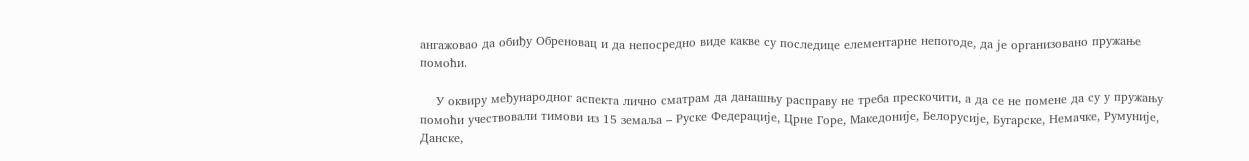ангажовао да обиђу Обреновац и да непосредно виде какве су последице елементарне непогоде, да је организовано пружање помоћи.

    У оквиру међународног аспекта лично сматрам да данашњу расправу не треба прескочити, а да се не помене да су у пружању помоћи учествовали тимови из 15 земаља – Руске Федерације, Црне Горе, Македоније, Белорусије, Бугарске, Немачке, Румуније, Данске,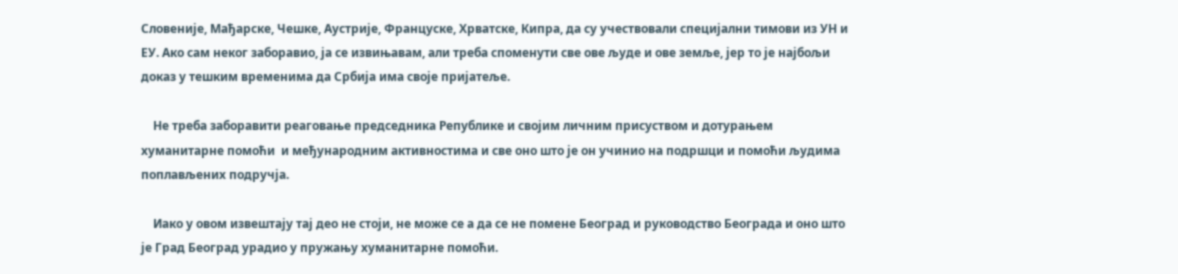Словеније, Мађарске, Чешке, Аустрије, Француске, Хрватске, Кипра, да су учествовали специјални тимови из УН и ЕУ. Ако сам неког заборавио, ја се извињавам, али треба споменути све ове људе и ове земље, јер то је најбољи доказ у тешким временима да Србија има своје пријатеље.

    Не треба заборавити реаговање председника Републике и својим личним присуством и дотурањем хуманитарне помоћи  и међународним активностима и све оно што је он учинио на подршци и помоћи људима поплављених подручја.

    Иако у овом извештају тај део не стоји, не може се а да се не помене Београд и руководство Београда и оно што је Град Београд урадио у пружању хуманитарне помоћи.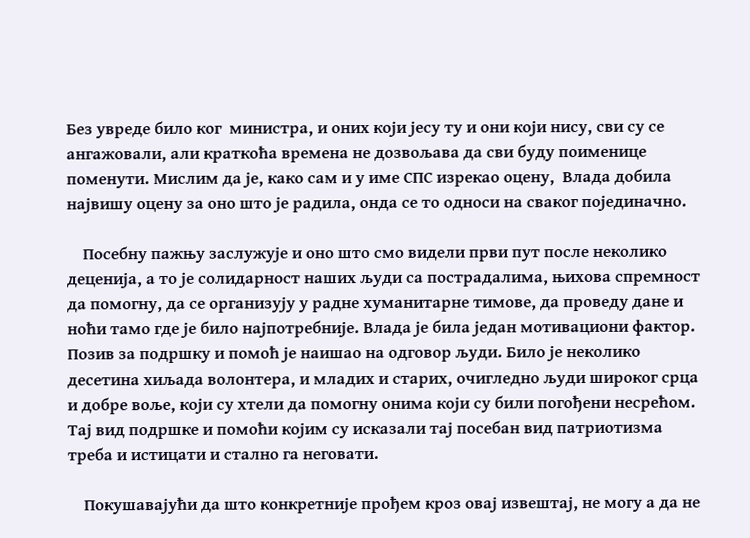Без увреде било ког  министра, и оних који јесу ту и они који нису, сви су се ангажовали, али краткоћа времена не дозвољава да сви буду поименице поменути. Мислим да је, како сам и у име СПС изрекао оцену,  Влада добила највишу оцену за оно што је радила, онда се то односи на сваког појединачно.

    Посебну пажњу заслужује и оно што смо видели први пут после неколико деценија, а то је солидарност наших људи са пострадалима, њихова спремност да помогну, да се организују у радне хуманитарне тимове, да проведу дане и ноћи тамо где је било најпотребније. Влада је била један мотивациони фактор. Позив за подршку и помоћ је наишао на одговор људи. Било је неколико десетина хиљада волонтера, и младих и старих, очигледно људи широког срца и добре воље, који су хтели да помогну онима који су били погођени несрећом. Тај вид подршке и помоћи којим су исказали тај посебан вид патриотизма треба и истицати и стално га неговати.

    Покушавајући да што конкретније прођем кроз овај извештај, не могу а да не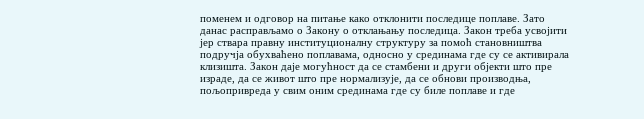поменем и одговор на питање како отклонити последице поплаве. Зато данас расправљамо о Закону о отклањању последица. Закон треба усвојити јер ствара правну институционалну структуру за помоћ становништва подручја обухваћено поплавама, односно у срединама где су се активирала клизишта. Закон даје могућност да се стамбени и други објекти што пре израде, да се живот што пре нормализује, да се обнови производња, пољопривреда у свим оним срединама где су биле поплаве и где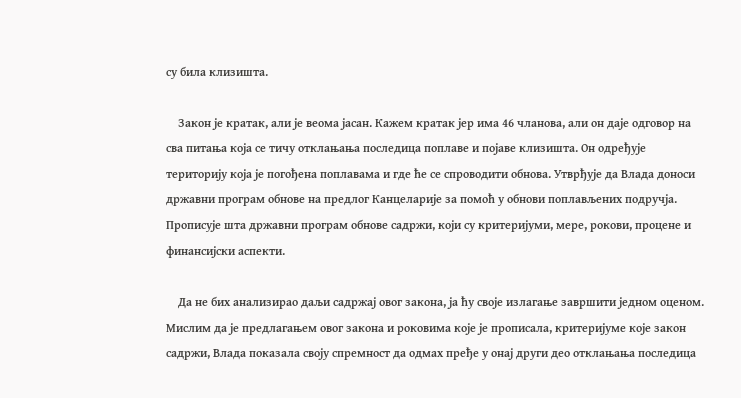су била клизишта.

    Закон је кратак, али је веома јасан. Кажем кратак јер има 46 чланова, али он даје одговор на сва питања која се тичу отклањања последица поплаве и појаве клизишта. Он одређује територију која је погођена поплавама и где ће се спроводити обнова. Утврђује да Влада доноси државни програм обнове на предлог Канцеларије за помоћ у обнови поплављених подручја. Прописује шта државни програм обнове садржи, који су критеријуми, мере, рокови, процене и финансијски аспекти.

    Да не бих анализирао даљи садржај овог закона, ја ћу своје излагање завршити једном оценом. Мислим да је предлагањем овог закона и роковима које је прописала, критеријуме које закон садржи, Влада показала своју спремност да одмах пређе у онај други део отклањања последица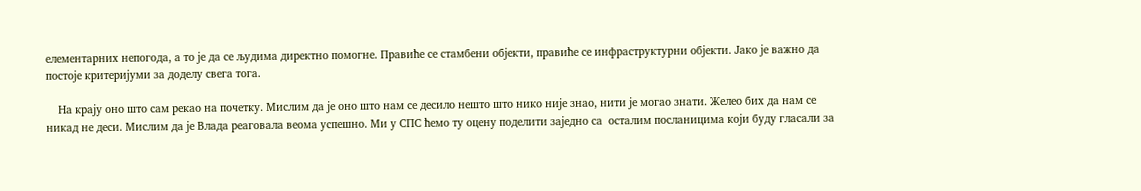елементарних непогода, а то је да се људима директно помогне. Правиће се стамбени објекти, правиће се инфраструктурни објекти. Јако је важно да постоје критеријуми за доделу свега тога.

    На крају оно што сам рекао на почетку. Мислим да је оно што нам се десило нешто што нико није знао, нити је могао знати. Желео бих да нам се никад не деси. Мислим да је Влада реаговала веома успешно. Ми у СПС ћемо ту оцену поделити заједно са  осталим посланицима који буду гласали за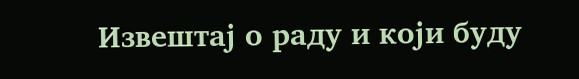Извештај о раду и који буду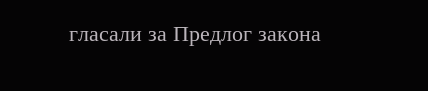гласали за Предлог закона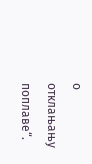о отклањању поплаве“.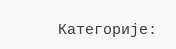Категорије: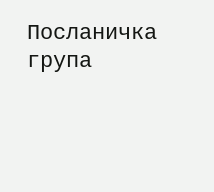Посланичка група